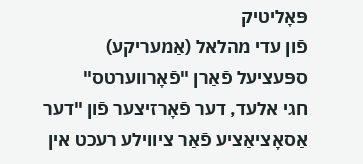פּאָליטיק
פֿון עדי מהלאל (אַמעריקע)
ספּעציעל פֿאַרן "פֿאָרװערטס"
חגי אלעד, דער פֿאָרזיצער פֿון "דער אַסאָציאַציע פֿאַר ציווילע רעכט אין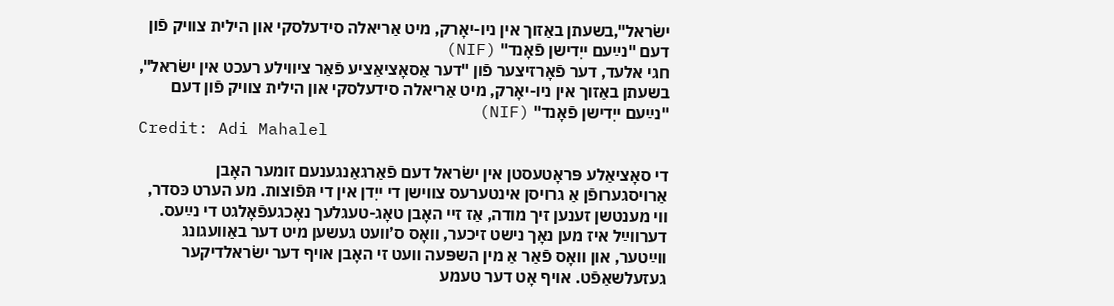ישׂראל",בשעתן באַזוך אין ניו-יאָרק, מיט אַריאלה סידעלסקי און הילית צוויק פֿון דעם "נײַעם ייִדישן פֿאָנד" (NIF)
חגי אלעד, דער פֿאָרזיצער פֿון "דער אַסאָציאַציע פֿאַר ציווילע רעכט אין ישׂראל",
בשעתן באַזוך אין ניו-יאָרק, מיט אַריאלה סידעלסקי און הילית צוויק פֿון דעם "נײַעם ייִדישן פֿאָנד" (NIF)
Credit: Adi Mahalel

די סאָציאַלע פּראָטעסטן אין ישׂראל דעם פֿאַרגאַנגענעם זומער האָבן אַרויסגערופֿן אַ גרויסן אינטערעס צווישן די ייִדן אין די תּפֿוצות. מע הערט כּסדר, ווי מענטשן זענען זיך מודה, אַז זיי האָבן טאָג-טעגלעך נאָכגעפֿאָלגט די נײַעס. דערווײַל איז מען נאָך נישט זיכער, וואָס ס’וועט געשען מיט דער באַוועגונג ווײַטער, און וואָס פֿאַר אַ מין השפּעה וועט זי האָבן אויף דער ישׂראלדיקער געזעלשאַפֿט. אויף אָט דער טעמע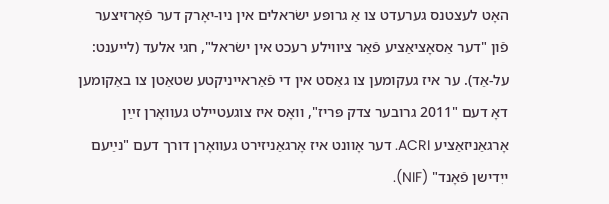האָט לעצטנס גערעדט צו אַ גרופּע ישׂראלים אין ניו-יאָרק דער פֿאָרזיצער פֿון "דער אַסאָציאַציע פֿאַר ציווילע רעכט אין ישׂראל", חגי אלעד (לייענט: על-אַד). ער איז געקומען צו גאַסט אין די פֿאַראייניקטע שטאַטן צו באַקומען דאָ דעם "2011 גרובער צדק פּריז", וואָס איז צוגעטיילט געוואָרן זײַן אָרגאַניזאַציע ACRI. דער אָוונט איז אָרגאַניזירט געוואָרן דורך דעם "נײַעם ייִדישן פֿאָנד" (NIF).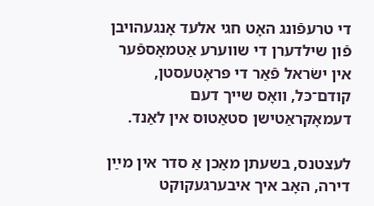די טרעפֿונג האָט חגי אלעד אָנגעהויבן פֿון שילדערן די שווערע אַטמאָספֿער אין ישׂראל פֿאַר די פּראָטעסטן, קודם־כּל, וואָס שייך דעם דעמאָקראַטישן סטאַטוס אין לאַנד.

לעצטנס, בשעתן מאַכן אַ סדר אין מײַן דירה, האָב איך איבערגעקוקט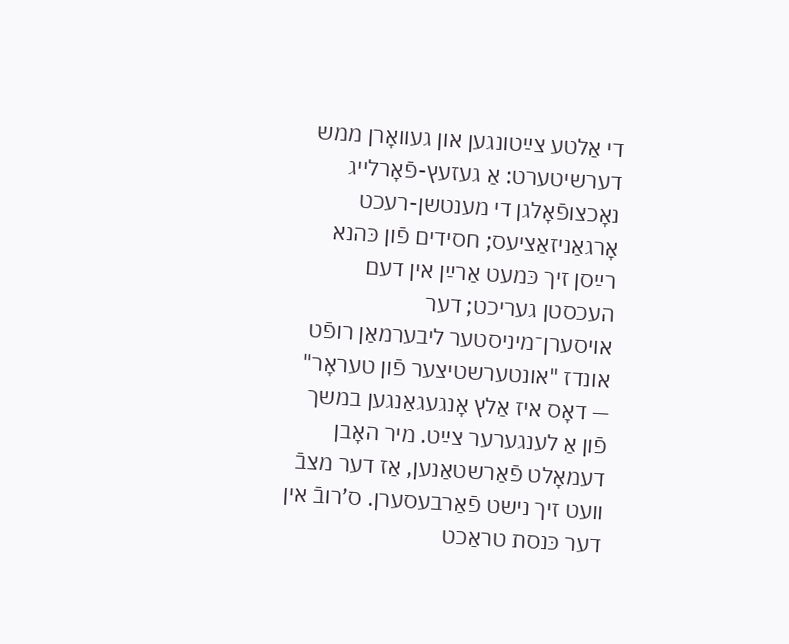די אַלטע צײַטונגען און געוואָרן ממש דערשיטערט: אַ געזעץ-פֿאָרלייג נאָכצופֿאָלגן די מענטשן-רעכט אָרגאַניזאַציעס; חסידים פֿון כּהנא רײַסן זיך כּמעט אַרײַן אין דעם העכסטן געריכט; דער אויסערן־מיניסטער ליבערמאַן רופֿט אונדז "אונטערשטיצער פֿון טעראָר" — דאָס איז אַלץ אָנגעגאַנגען במשך פֿון אַ לענגערער צײַט. מיר האָבן דעמאָלט פֿאַרשטאַנען, אַז דער מצבֿ וועט זיך נישט פֿאַרבעסערן. ס’רובֿ אין דער כּנסת טראַכט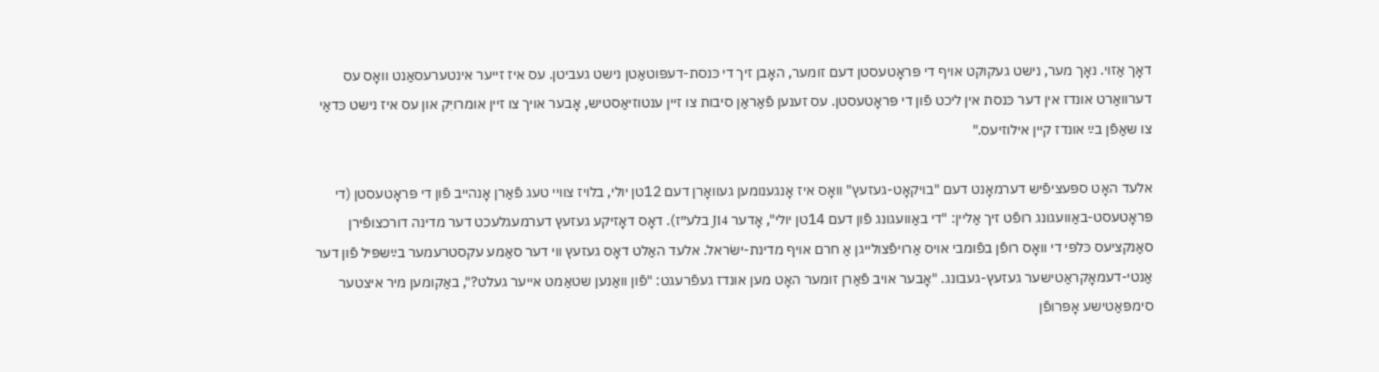דאָך אַזוי. נאָך מער, נישט געקוקט אויף די פּראָטעסטן דעם זומער, האָבן זיך די כּנסת-דעפּוטאַטן נישט געביטן. עס איז זייער אינטערעסאַנט וואָס עס דערוואַרט אונדז אין דער כּנסת אין ליכט פֿון די פּראָטעסטן. עס זענען פֿאַראַן סיבות צו זיין ענטוזיאַסטיש, אָבער אויך צו זיין אומרויִק און עס איז נישט כּדאַי צו שאַפֿן בײַ אונדז קיין אילוזיעס."

אלעד האָט ספּעציפֿיש דערמאָנט דעם "בויקאָט-געזעץ" וואָס איז אָנגענומען געוואָרן דעם 12טן יולי, בלויז צוויי טעג פֿאַרן אָנהייב פֿון די פּראָטעסטן (די פּראָטעסט-באַוועגונג רופֿט זיך אַליין: "די באַוועגונג פֿון דעם 14טן יולי", אָדער J14 בלע״ז). דאָס דאָזיקע געזעץ דערמעגלעכט דער מדינה דורכצופֿירן סאַנקציעס כּלפּי די וואָס רופֿן בפֿומבי אויס אַרויפֿצולייגן אַ חרם אויף מדינת-ישׂראל. אלעד האַלט דאָס געזעץ ווי דער סאַמע עקסטרעמער בײַשפּיל פֿון דער אַנטי-דעמאָקראַטישער געזעץ-געבונג. "אָבער אויב פֿאַרן זומער האָט מען אונדז געפֿרעגט: "פֿון וואַנען שטאַמט אייער געלט?", באַקומען מיר איצטער סימפּאַטישע אָפּרופֿן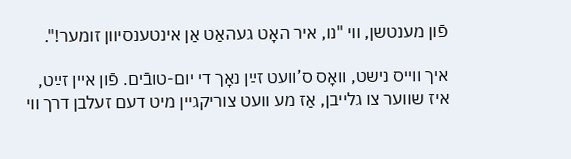פֿון מענטשן, ווי "נו, איר האָט געהאַט אַן אינטענסיוון זומער!".

איך ווייס נישט, וואָס ס’וועט זײַן נאָך די יום-טובֿים. פֿון איין זײַט, איז שווער צו גלייבן, אַז מע וועט צוריקגיין מיט דעם זעלבן דרך ווי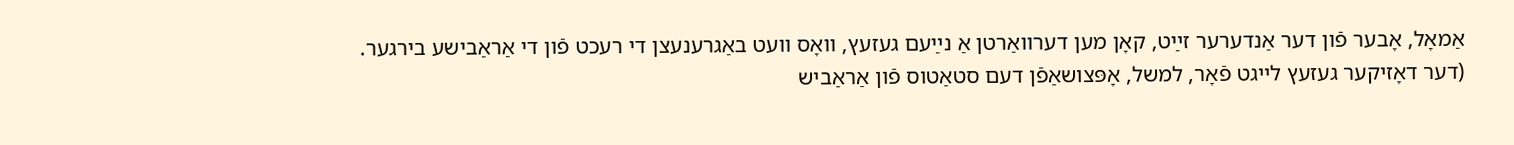אַמאָל, אָבער פֿון דער אַנדערער זײַט, קאָן מען דערוואַרטן אַ נײַעם געזעץ, וואָס וועט באַגרענעצן די רעכט פֿון די אַראַבישע בירגער. (דער דאָזיקער געזעץ לייגט פֿאָר, למשל, אָפּצושאַפֿן דעם סטאַטוס פֿון אַראַביש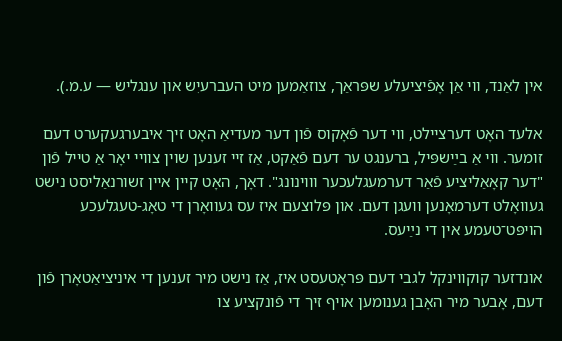אין לאַנד, ווי אַן אָפֿיציעלע שפּראַך, צוזאַמען מיט העברעיִש און ענגליש — ע.מ.).

אלעד האָט דערציילט, ווי דער פֿאָקוס פֿון דער מעדיאַ האָט זיך איבערגעקערט דעם זומער. ווי אַ בײַשפּיל, ברענגט ער דעם פֿאַקט, אַז זיי זענען שוין צוויי יאָר אַ טייל פֿון "דער קאָאַליציע פֿאַר דערמעגלעכער וווינונג". דאָך, האָט קיין איין זשורנאַליסט נישט געוואָלט דערמאָנען וועגן דעם. און פּלוצעם איז עס געוואָרן די טאָג-טעגלעכע הויפּט־טעמע אין די נײַעס.

אונדזער קוקווינקל לגבי דעם פּראָטעסט איז, אַז נישט מיר זענען די איניציאַטאָרן פֿון דעם, אָבער מיר האָבן גענומען אויף זיך די פֿונקציע צו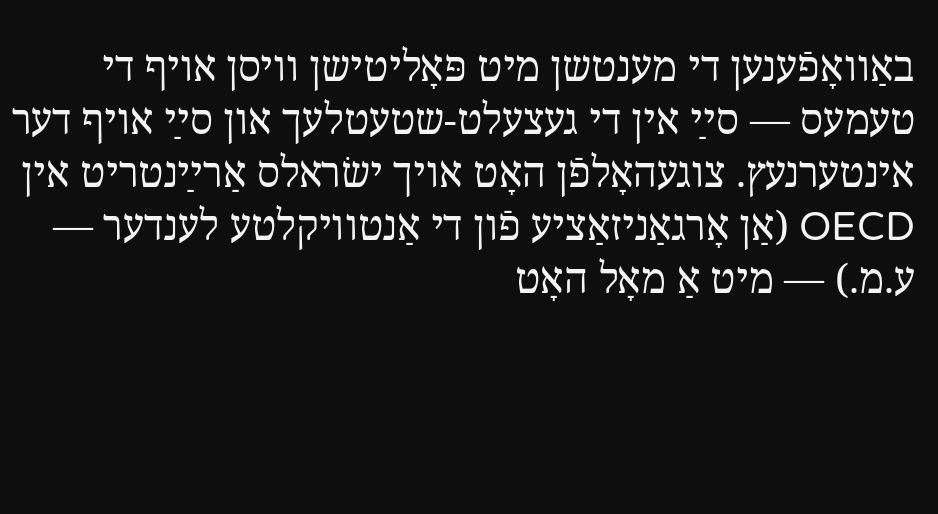באַוואָפֿענען די מענטשן מיט פּאָליטישן וויסן אויף די טעמעס — סײַ אין די געצעלט-שטעטלעך און סײַ אויף דער אינטערנעץ. צוגעהאָלפֿן האָט אויך ישׂראלס אַרײַנטריט אין OECD (אַן אָרגאַניזאַציע פֿון די אַנטוויקלטע לענדער — ע.מ.) — מיט אַ מאָל האָט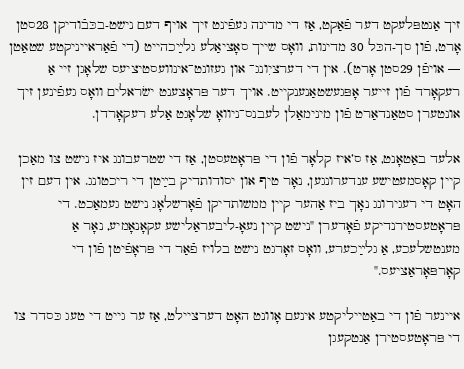זיך אַנטפּלעקט דער פֿאַקט, אַז די מדינה געפֿינט זיך אויף דעם נישט-בכּבֿודיקן 28סטן אָרט, פֿון סך-הכּל 30 מדינות, וואָס שייך סאָציאַלע גלײַכהייט (די פֿאַראייניקטע שטאַטן — אויפֿן 29סטן אָרט). אין די דערציִונג־ און געזונט־אינוועסטיציעס שלאָגן זיי אַ רעקאָרד פֿון זייער אָפּגעשטאַנענקייט. אויך דער פּראָצענט ישׂראלים וואָס געפֿינען זיך אונטערן סטאַנדאַרט פֿון מינימאַלן לעבנס־ניוואָ שלאָגט אַלע רעקאָרדן.

אלעד באַטאָנט, אַז ס’איז קלאָר פֿון די פּראָטעסטן, אַז די שטרעבונג איז נישט צו מאַכן קיין קאָסמעטישע ענדערונגען, נאָר טיף און יסודותדיק בײַטן די ריכטונג. אין דעם זין האָט די רעגירונג נאָך ביז אַהער קיין ממשותדיקן פֿאָרשלאָג נישט געמאַכט. די פּראָטעסטירנדיקע פֿאָדערן "נישט קיין נעאָ-ליבעראַלישע עקאָנאָמיע, נאָר אַ מענטשלעכע, אַ גלײַכערע, וואָס זאָרגט נישט בלויז פֿאַר די פּראָפֿיטן פֿון די קאָרפּאָראַציעס."

איינער פֿון די באַטייליקטע אינעם אָוונט האָט דערציילט, אַז ער גייט די טעג כּסדר צו די פּראָטעסטירן אַנטקעגן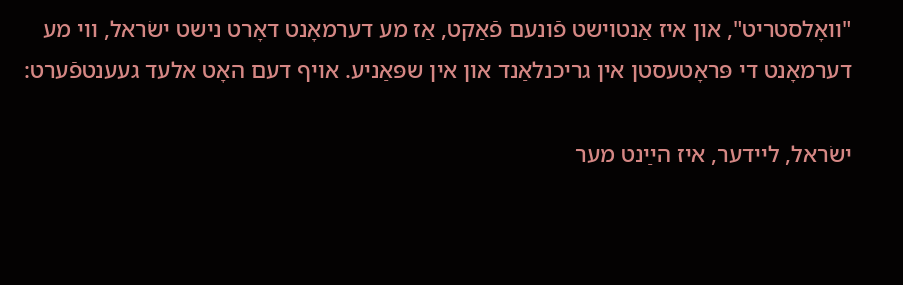"וואָלסטריט", און איז אַנטוישט פֿונעם פֿאַקט, אַז מע דערמאָנט דאָרט נישט ישׂראל, ווי מע דערמאָנט די פּראָטעסטן אין גריכנלאַנד און אין שפּאַניע. אויף דעם האָט אלעד געענטפֿערט:

ישׂראל, ליידער, איז הײַנט מער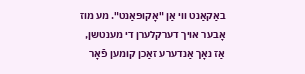באַקאַנט ווי אַן "אָקופּאַנט". מע מוז אָבער אויך דערקלערן די מענטשן, אַז נאָך אַנדערע זאַכן קומען פֿאָר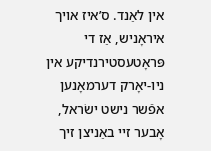אין לאַנד. ס’איז אויך איראָניש, אַז די פּראָטעסטירנדיקע אין ניו-יאָרק דערמאָנען אפֿשר נישט ישׂראל, אָבער זיי באַניצן זיך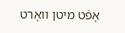אָפֿט מיטן וואָרט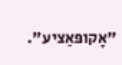"אָקופּאַציע".